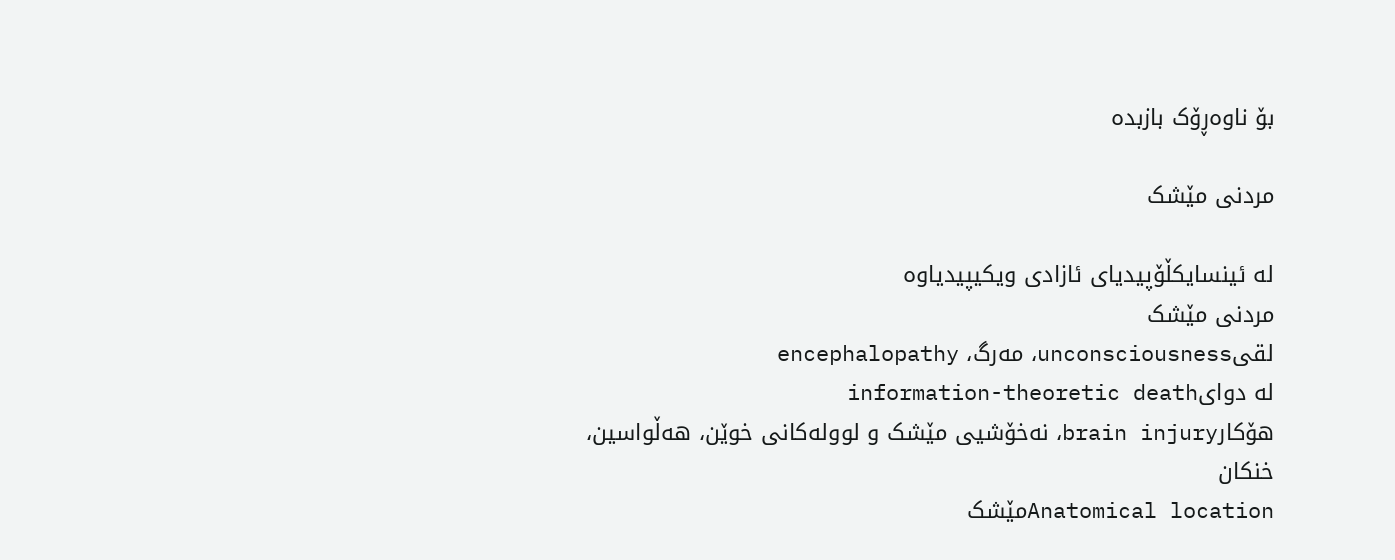بۆ ناوەڕۆک بازبدە

مردنی مێشک

لە ئینسایکڵۆپیدیای ئازادی ویکیپیدیاوە
مردنی مێشک
لقیunconsciousness، مەرگ، encephalopathy
لە دوایinformation-theoretic death
ھۆکارbrain injury، نەخۆشیی مێشک و لوولەکانی خوێن، ھەڵواسین، خنکان
Anatomical locationمێشک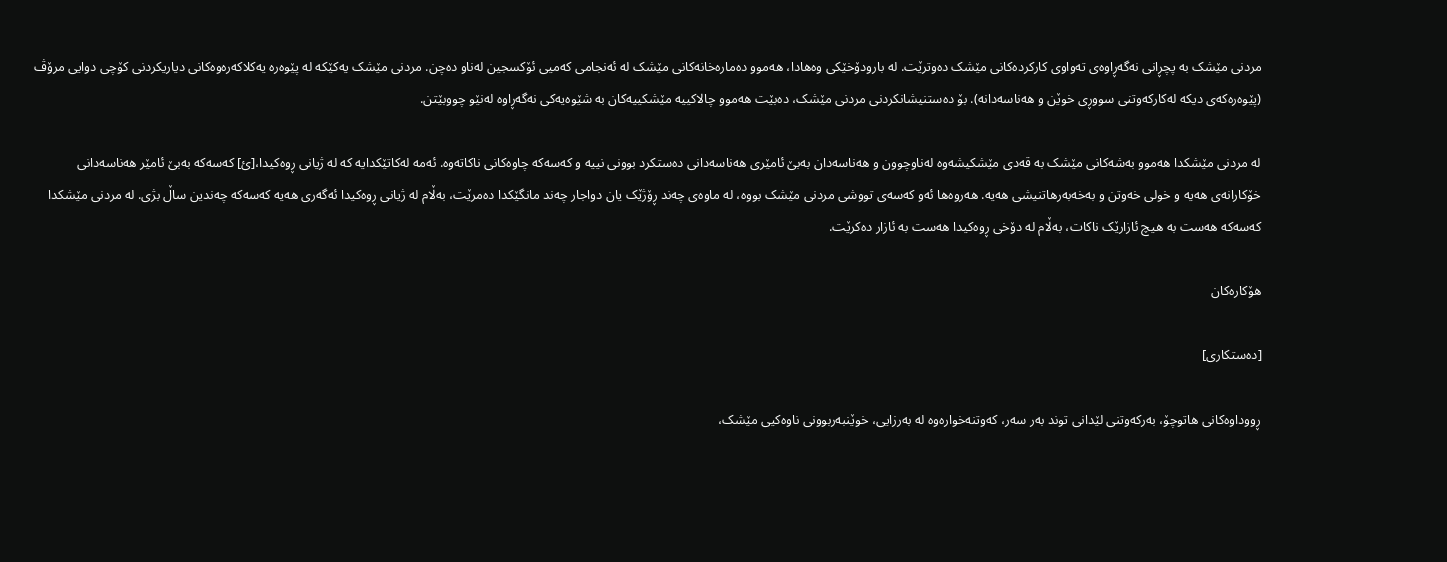مردنی مێشک بە پچڕانی نەگەڕاوەی تەواوی کارکردەکانی مێشک دەوترێت. لە بارودۆخێکی وەھادا، ھەموو دەمارەخانەکانی مێشک لە ئەنجامی کەمیی ئۆکسجین لەناو دەچن. مردنی مێشک یەکێکە لە پێوەرە یەکلاکەرەوەکانی دیاریکردنی کۆچی دوایی مرۆڤ (پێوەرەکەی دیکە لەکارکەوتنی سووڕی خوێن و ھەناسەدانە). بۆ دەستنیشانکردنی مردنی مێشک، دەبێت ھەموو چالاکییە مێشکییەکان بە شێوەیەکی نەگەڕاوە لەنێو چووبێتن.

لە مردنی مێشکدا ھەموو بەشەکانی مێشک بە قەدی مێشکیشەوە لەناوچوون و ھەناسەدان بەبێ ئامێری ھەناسەدانی دەستکرد بوونی نییە و کەسەکە چاوەکانی ناکاتەوە. ئەمە لەکاتێکدایە کە لە ژیانی ڕوەکیدا،[ئ] کەسەکە بەبێ ئامێر ھەناسەدانی خۆکارانەی ھەیە و خولی خەوتن و بەخەبەرھاتنیشی ھەیە. ھەروەھا ئەو کەسەی تووشی مردنی مێشک بووە، لە ماوەی چەند ڕۆژێک یان دواجار چەند مانگێکدا دەمرێت، بەڵام لە ژیانی ڕوەکیدا ئەگەری ھەیە کەسەکە چەندین ساڵ بژی. لە مردنی مێشکدا کەسەکە ھەست بە ھیچ ئازارێک ناکات، بەڵام لە دۆخی ڕوەکیدا ھەست بە ئازار دەکرێت.

ھۆکارەکان

[دەستکاری]

ڕووداوەکانی ھاتوچۆ، بەرکەوتنی لێدانی توند بەر سەر، کەوتنەخوارەوە لە بەرزایی، خوێنبەربوونی ناوەکیی مێشک،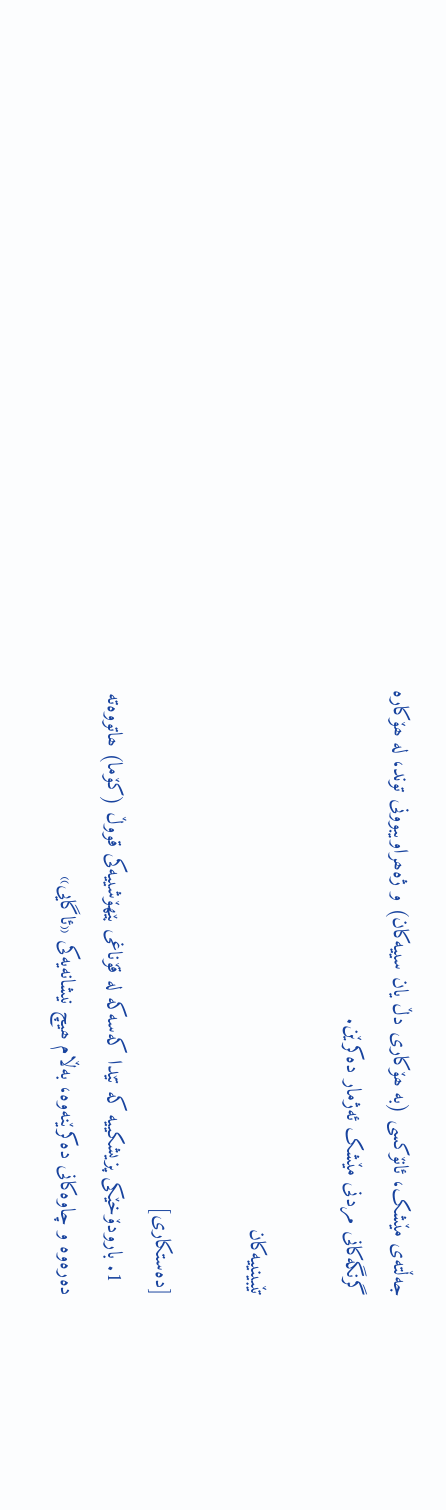جەڵتەی مێشک، ئانۆکسی (بە ھۆکاری دڵ یان سییەکان) و ژەھراویبوونی توند، لە ھۆکارە گرنگەکانی مردنی مێشک ئەژمار دەکرێن.

تێبینییەکان

[دەستکاری]
  1. بارودۆخێکی پزیشکییە کە تێدا کەسەکە لە قۆناغی بێھۆشییەکی قووڵ (کۆما) ھاتووەتە دەرەوە و چاوەکانی دەکرێنەوە، بەڵام ھیچ نیشانەیەکی «ئاگایی»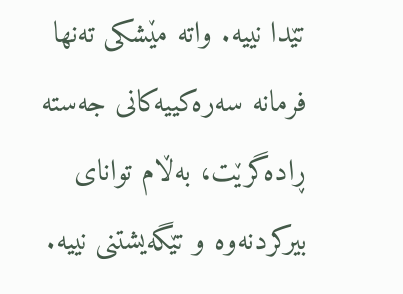تێدا نییە. واتە مێشکی تەنھا فرمانە سەرەکییەکانی جەستە ڕادەگرێت، بەڵام توانای بیرکردنەوە و تێگەیشتنی نییە.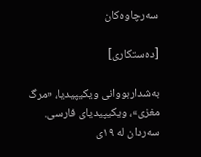سەرچاوەکان

[دەستکاری]

بەشداربووانی ویکیپیدیا، «مرگ مغزی»، ویکیپیدیای فارسی. سەردان لە ١٩ی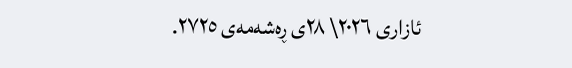ئازاری ٢٠٢٦\ ٢٨ی ڕەشەمەی ٢٧٢٥.